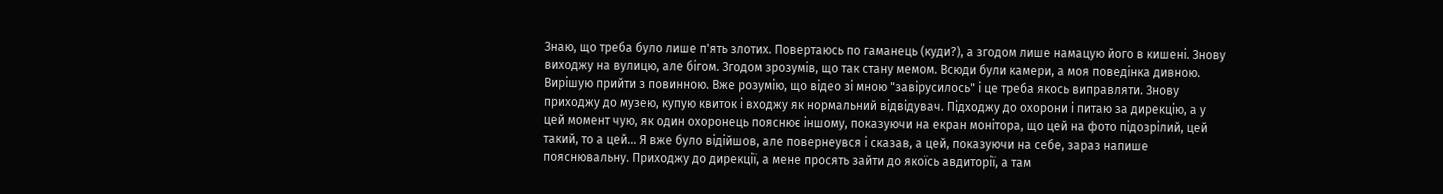Знаю, що треба було лише п'ять злотих. Повертаюсь по гаманець (куди?), а згодом лише намацую його в кишені. Знову виходжу на вулицю, але бігом. Згодом зрозумів, що так стану мемом. Всюди були камери, а моя поведінка дивною. Вирішую прийти з повинною. Вже розумію, що відео зі мною "завірусилось" і це треба якось виправляти. Знову приходжу до музею, купую квиток і входжу як нормальний відвідувач. Підходжу до охорони і питаю за дирекцію, а у цей момент чую, як один охоронець пояснює іншому, показуючи на екран монітора, що цей на фото підозрілий, цей такий, то а цей... Я вже було відійшов, але повернеувся і сказав, а цей, показуючи на себе, зараз напише пояснювальну. Приходжу до дирекції, а мене просять зайти до якоїсь авдиторії, а там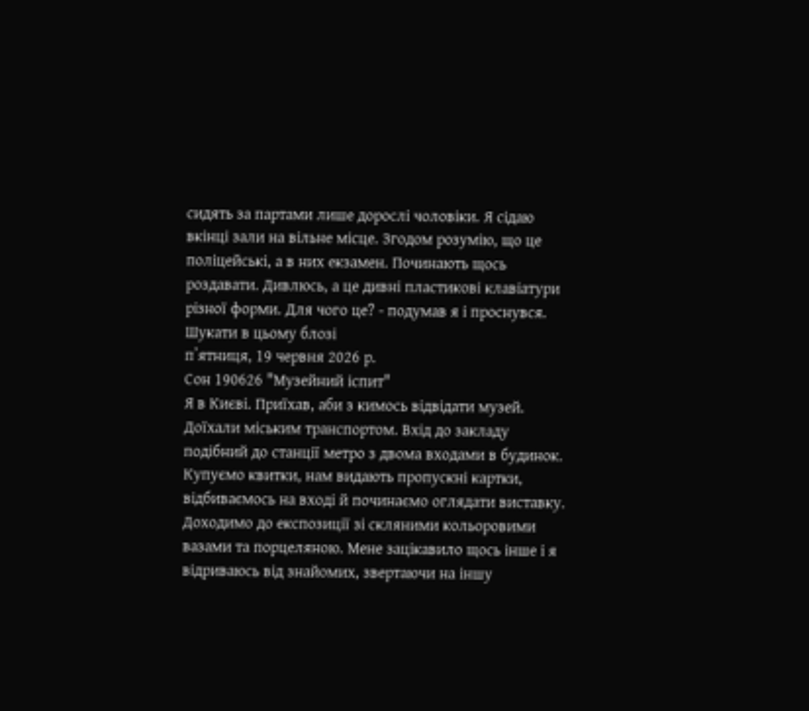сидять за партами лише дорослі чоловіки. Я сідаю вкінці зали на вільне місце. Згодом розумію, що це поліцейські, а в них екзамен. Починають щось роздавати. Дивлюсь, а це дивні пластикові клавіатури різної форми. Для чого це? - подумав я і проснувся.
Шукати в цьому блозі
пʼятниця, 19 червня 2026 р.
Сон 190626 "Музейний іспит"
Я в Києві. Приїхав, аби з кимось відвідати музей. Доїхали міським транспортом. Вхід до закладу подібний до станції метро з двома входами в будинок. Купуємо квитки, нам видають пропускні картки, відбиваємось на вході й починаємо оглядати виставку. Доходимо до експозиції зі скляними кольоровими вазами та порцеляною. Мене зацікавило щось інше і я відриваюсь від знайомих, звертаючи на іншу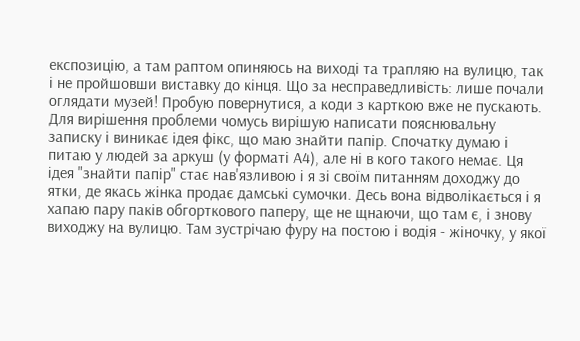експозицію, а там раптом опиняюсь на виході та трапляю на вулицю, так і не пройшовши виставку до кінця. Що за несправедливість: лише почали оглядати музей! Пробую повернутися, а коди з карткою вже не пускають. Для вирішення проблеми чомусь вирішую написати пояснювальну записку і виникає ідея фікс, що маю знайти папір. Спочатку думаю і питаю у людей за аркуш (у форматі А4), але ні в кого такого немає. Ця ідея "знайти папір" стає нав'язливою і я зі своїм питанням доходжу до ятки, де якась жінка продає дамські сумочки. Десь вона відволікається і я хапаю пару паків обгорткового паперу, ще не щнаючи, що там є, і знову виходжу на вулицю. Там зустрічаю фуру на постою і водія - жіночку, у якої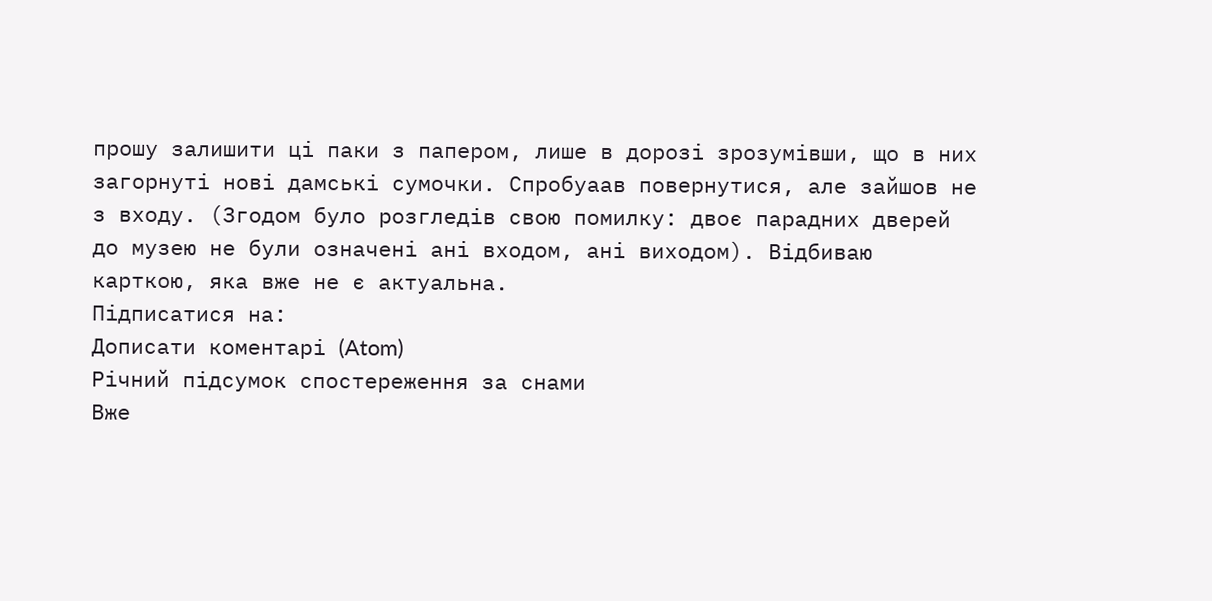прошу залишити ці паки з папером, лише в дорозі зрозумівши, що в них загорнуті нові дамські сумочки. Спробуаав повернутися, але зайшов не з входу. (Згодом було розгледів свою помилку: двоє парадних дверей до музею не були означені ані входом, ані виходом). Відбиваю карткою, яка вже не є актуальна.
Підписатися на:
Дописати коментарі (Atom)
Річний підсумок спостереження за снами
Вже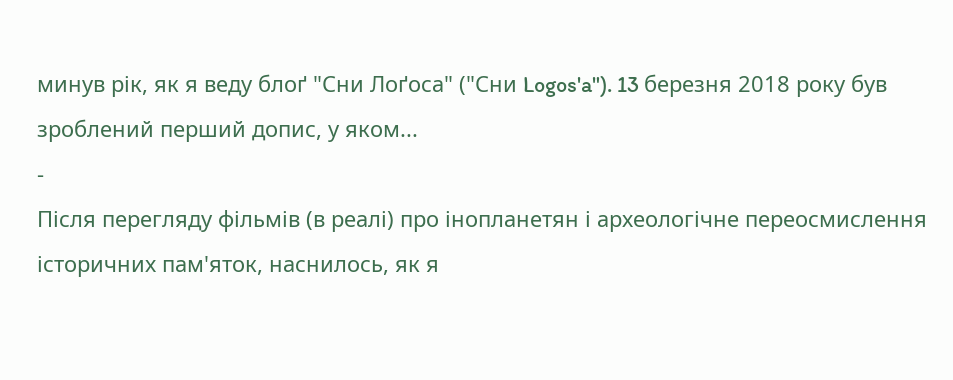минув рік, як я веду блоґ "Сни Лоґоса" ("Сни Logos'a"). 13 березня 2018 року був зроблений перший допис, у яком...
-
Після перегляду фільмів (в реалі) про інопланетян і археологічне переосмислення історичних пам'яток, наснилось, як я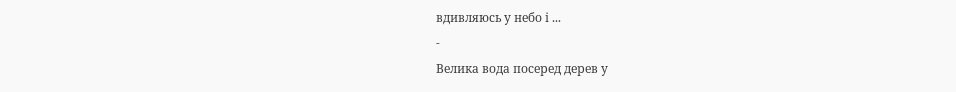вдивляюсь у небо і ...
-
Велика вода посеред дерев у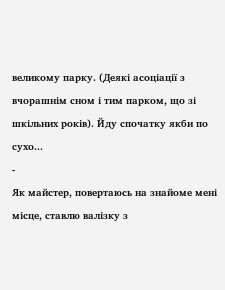великому парку. (Деякі асоціації з вчорашнім сном і тим парком, що зі шкільних років). Йду спочатку якби по сухо...
-
Як майстер, повертаюсь на знайоме мені місце, ставлю валізку з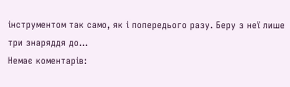інструментом так само, як і попередього разу. Беру з неї лише три знаряддя до...
Немає коментарів: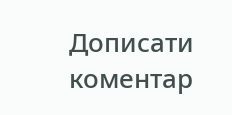Дописати коментар